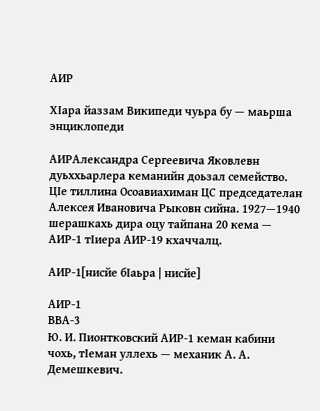АИР

ХӀара йаззам Википеди чуьра бу — маьрша энциклопеди

АИРАлександра Сергеевича Яковлевн дуьххьарлера кеманийн доьзал семейство. ЦӀе тиллина Осоавиахиман ЦС председателан Алексея Ивановича Рыковн сийна. 1927—1940 шерашкахь дира оцу тайпана 20 кема — АИР-1 тӀиера АИР-19 кхаччалц.

АИР-1[нисйе бӀаьра | нисйе]

АИР-1
ВВА-3
Ю. И. Пионтковский АИР-1 кеман кабини чохь, тӀеман уллехь — механик А. А. Демешкевич.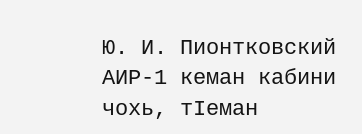Ю. И. Пионтковский АИР-1 кеман кабини чохь, тӀеман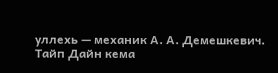уллехь — механик А. А. Демешкевич.
Тайп Дайн кема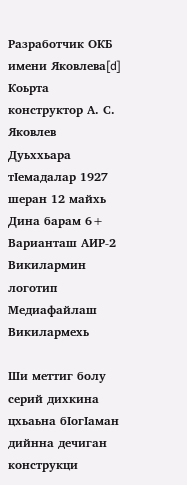Разработчик ОКБ имени Яковлева[d]
Коьрта конструктор А. С. Яковлев
Дуьххьара тӀемадалар 1927 шеран 12 майхь
Дина барам 6+
Варианташ АИР-2
Викилармин логотип Медиафайлаш Викилармехь

Ши меттиг болу серий дихкина цхьаьна бӀогӀаман дийнна дечиган конструкци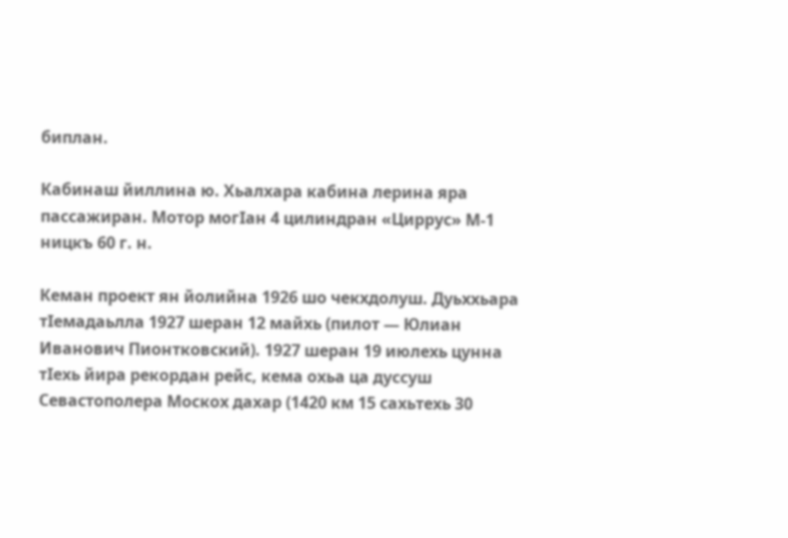биплан.

Кабинаш йиллина ю. Хьалхара кабина лерина яра пассажиран. Мотор могӀан 4 цилиндран «Циррус» М-1 ницкъ 60 г. н.

Кеман проект ян йолийна 1926 шо чекхдолуш. Дуьххьара тӀемадаьлла 1927 шеран 12 майхь (пилот — Юлиан Иванович Пионтковский). 1927 шеран 19 июлехь цунна тӀехь йира рекордан рейс, кема охьа ца дуссуш Севастополера Москох дахар (1420 км 15 сахьтехь 30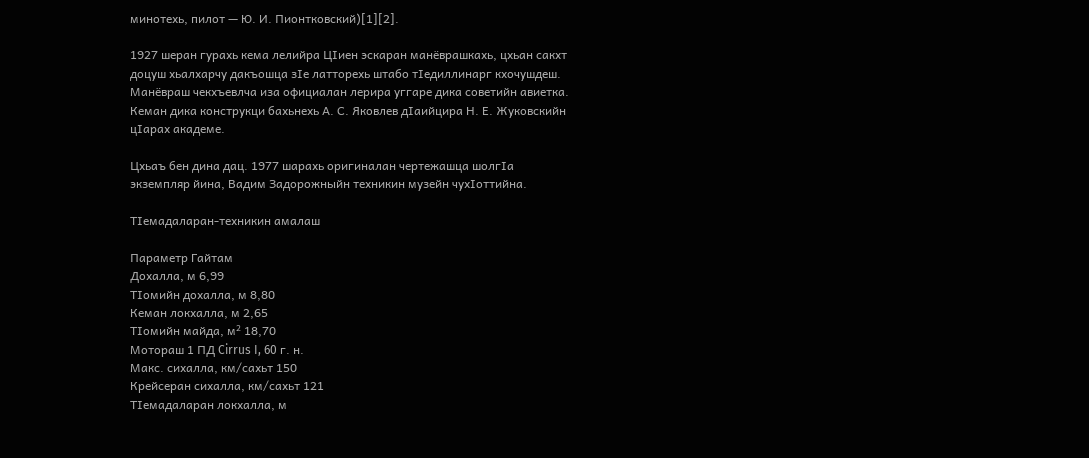минотехь, пилот — Ю. И. Пионтковский)[1][2].

1927 шеран гурахь кема лелийра ЦӀиен эскаран манёврашкахь, цхьан сакхт доцуш хьалхарчу дакъошца зӀе латторехь штабо тӀедиллинарг кхочушдеш. Манёвраш чекхъевлча иза официалан лерира уггаре дика советийн авиетка. Кеман дика конструкци бахьнехь А. С. Яковлев дӀаийцира Н. Е. Жуковскийн цӀарах академе.

Цхьаъ бен дина дац. 1977 шарахь оригиналан чертежашца шолгӀа экземпляр йина, Вадим Задорожныйн техникин музейн чухӀоттийна.

ТӀемадаларан-техникин амалаш

Параметр Гайтам
Дохалла, м 6,99
ТӀомийн дохалла, м 8,80
Кеман локхалла, м 2,65
ТӀомийн майда, м² 18,70
Мотораш 1 ПД Cirrus I, 60 г. н.
Макс. сихалла, км/сахьт 150
Крейсеран сихалла, км/сахьт 121
ТӀемадаларан локхалла, м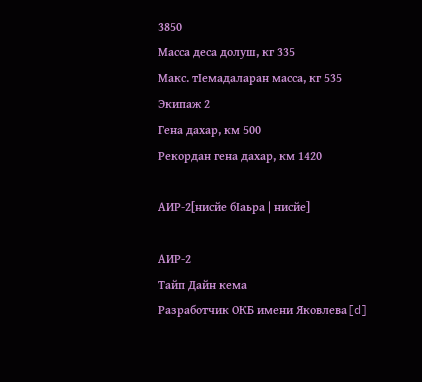3850
Масса деса долуш, кг 335
Макс. тӀемадаларан масса, кг 535
Экипаж 2
Гена дахар, км 500
Рекордан гена дахар, км 1420

АИР-2[нисйе бӀаьра | нисйе]

АИР-2
Тайп Дайн кема
Разработчик ОКБ имени Яковлева[d]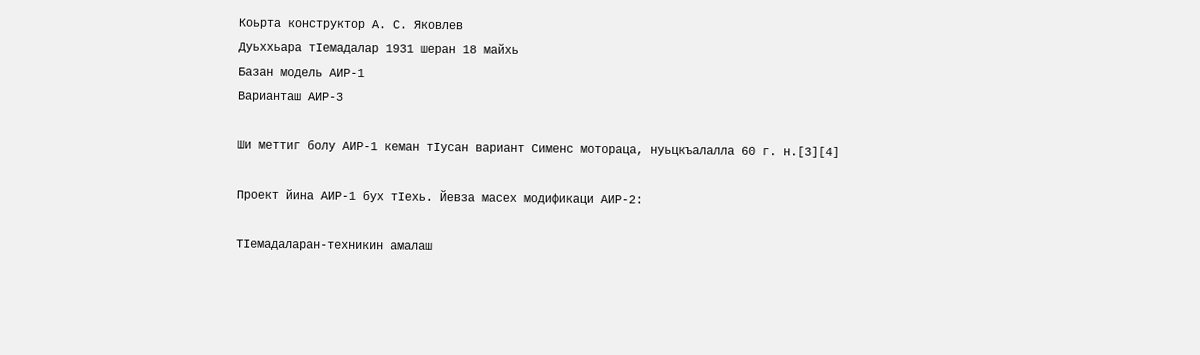Коьрта конструктор А. С. Яковлев
Дуьххьара тӀемадалар 1931 шеран 18 майхь
Базан модель АИР-1
Варианташ АИР-3

Ши меттиг болу АИР-1 кеман тӀусан вариант Сименс мотораца, нуьцкъалалла 60 г. н.[3][4]

Проект йина АИР-1 бух тӀехь. Йевза масех модификаци АИР-2:

ТӀемадаларан-техникин амалаш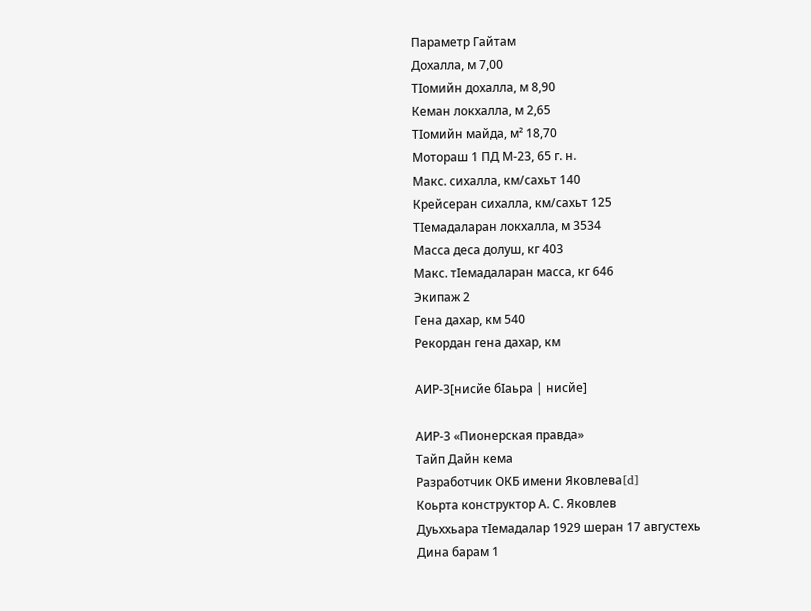Параметр Гайтам
Дохалла, м 7,00
ТӀомийн дохалла, м 8,90
Кеман локхалла, м 2,65
ТӀомийн майда, м² 18,70
Мотораш 1 ПД М-23, 65 г. н.
Макс. сихалла, км/сахьт 140
Крейсеран сихалла, км/сахьт 125
ТӀемадаларан локхалла, м 3534
Масса деса долуш, кг 403
Макс. тӀемадаларан масса, кг 646
Экипаж 2
Гена дахар, км 540
Рекордан гена дахар, км

АИР-3[нисйе бӀаьра | нисйе]

АИР-3 «Пионерская правда»
Тайп Дайн кема
Разработчик ОКБ имени Яковлева[d]
Коьрта конструктор А. С. Яковлев
Дуьххьара тӀемадалар 1929 шеран 17 августехь
Дина барам 1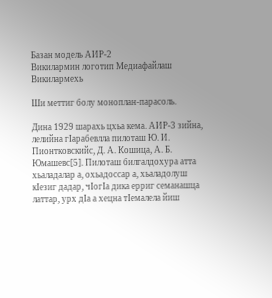Базан модель АИР-2
Викилармин логотип Медиафайлаш Викилармехь

Ши меттиг болу моноплан-парасоль.

Дина 1929 шарахь цхьа кема. АИР-3 зийна, лелийна гӀарабевлла пилоташ Ю. И. Пионтковскийс, Д. А. Кошица, А. Б. Юмашевс[5]. Пилоташ билгалдохура атта хьаладалар а, охьадоссар а, хьаладолуш кӀезиг дадар, чӀогӀа дика ерриг семанашца латтар, урх дӀа а хецна тӀемалела йиш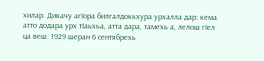хилар. Дикачу агӀора билгалдоккхура урхалла дар: кема атто додара урх тӀаьхьа, атта дара, тамехь а, лелош гӀел ца веш. 1929 шеран 6 сентябрехь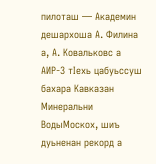пилоташ — Академин дешархоша А. Филина а, А. Ковальковс а АИР-3 тӀехь цабуьссуш бахара Кавказан Минеральни ВодыМоскох, шиъ дуьненан рекорд а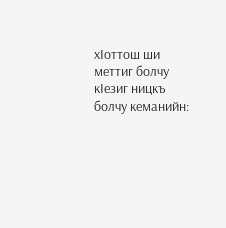хӀоттош ши меттиг болчу кӀезиг ницкъ болчу кеманийн: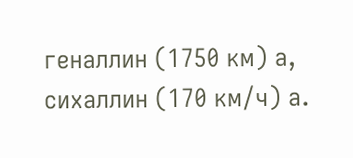геналлин (1750 км) а, сихаллин (170 км/ч) а.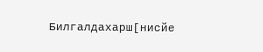Билгалдахарш[нисйе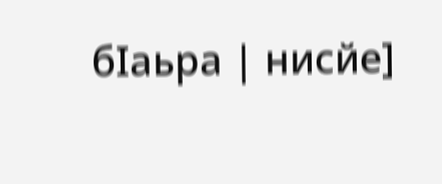бӀаьра | нисйе]